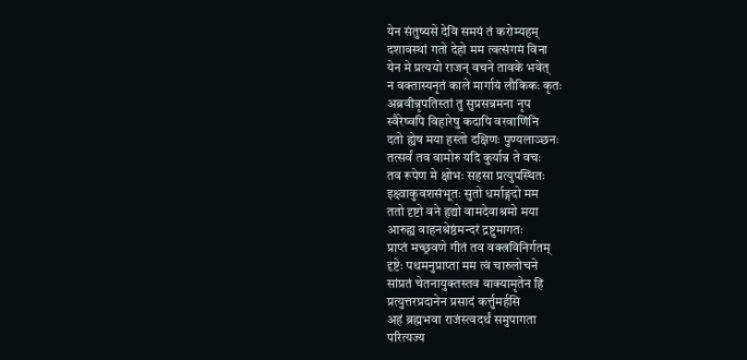येन संतुष्यसे देवि समयं तं करोम्यहम्
दशावस्थां गतो देहो मम त्वत्संगमं विना
येन मे प्रत्ययो राजन् वचने तावके भवेत्
न वक्तास्यनृतं काले मार्गायं लौकिकः कृतः
अब्रवीन्नृपतिस्तां तु सुप्रसन्नमना नृप
स्वैरेष्वपि विहारेषु कदापि वरवाणिंनि
दतो ह्येष मया हस्तो दक्षिणः पुण्यलाञ्छनः
तत्सर्वं तव वामोरु यदि कुर्यान्न ते वचः
तव रूपेण मे क्षोभः सहसा प्रत्युपस्थितः
इक्ष्वाकुवशसंभूतः सुतो धर्माङ्गदो मम
ततो दृष्टो वने हृद्यो वामदेवाश्रमो मया
आरुह्य वाहनश्रेष्ठंमन्दरं द्रष्टुमागतः
प्राप्तं मच्छ्रवणे गीतं तव वक्त्रविनिर्गतम्
दृष्टेः पथमनुप्राप्ता मम त्वं चारुलोचने
सांप्रतं चेतनायुक्तस्तव वाक्यामृतेन हि
प्रत्युत्तरप्रदानेन प्रसादं कर्त्तुमर्हसि
अहं ब्रह्मभवा राजंस्त्वदर्थं समुपागता
परित्यज्य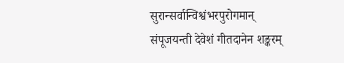सुरान्सर्वान्विश्वंभरपुरोगमान्
संपूजयन्ती देवेशं गीतदानेन शङ्करम्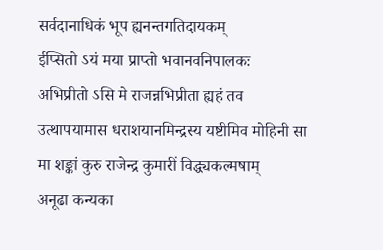सर्वदानाधिकं भूप ह्यनन्तगतिदायकम्
ईप्सितो ऽयं मया प्राप्तो भवानवनिपालकः
अभिप्रीतो ऽसि मे राजन्नभिप्रीता ह्यहं तव
उत्थापयामास धराशयानमिन्द्रस्य यष्टीमिव मोहिनी सा
मा शङ्कां कुरु राजेन्द्र कुमारीं विद्ध्यकल्मषाम्
अनूढा कन्यका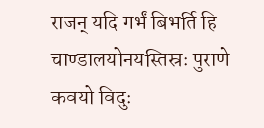राजन् यदि गर्भं बिभर्ति हि
चाण्डालयोनयस्तिस्रः पुराणे कवयो विदुः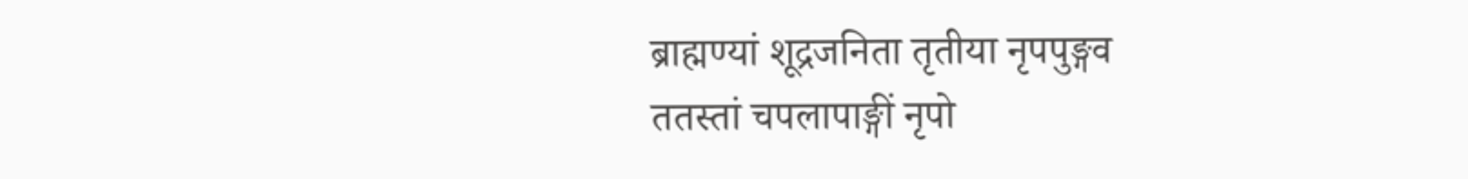ब्राह्मण्यां शूद्रजनिता तृतीया नृपपुङ्गव
ततस्तां चपलापाङ्गीं नृपो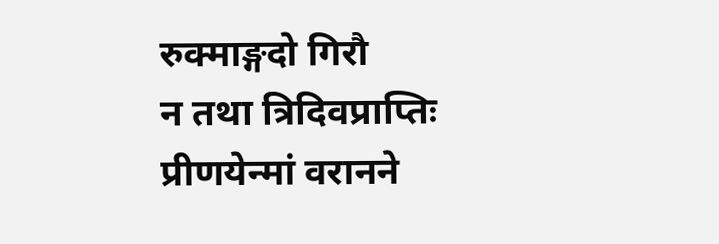रुक्माङ्गदो गिरौ
न तथा त्रिदिवप्राप्तिः प्रीणयेन्मां वरानने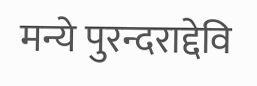मन्ये पुरन्दराद्देवि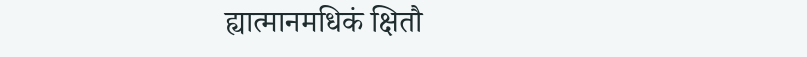ह्यात्मानमधिकं क्षितौ